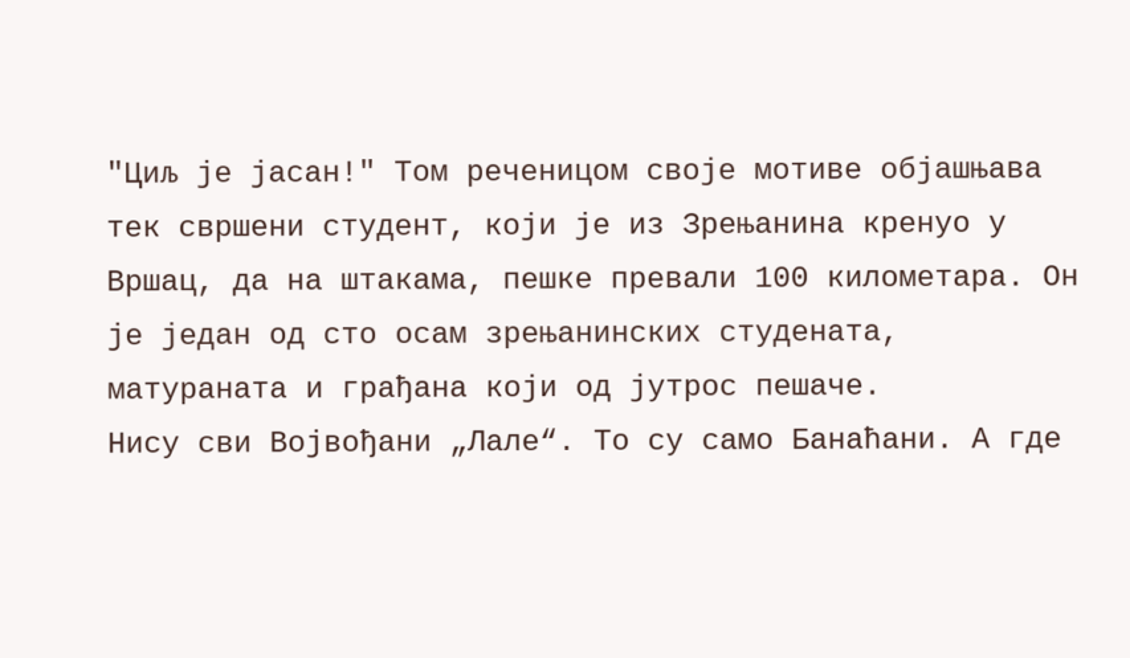"Циљ је јасан!" Том реченицом своје мотиве објашњава тек свршени студент, који је из Зрењанина кренуо у Вршац, да на штакама, пешке превали 100 километара. Он је један од сто осам зрењанинских студената, матураната и грађана који од јутрос пешаче.
Нису сви Војвођани „Лале“. То су само Банаћани. А где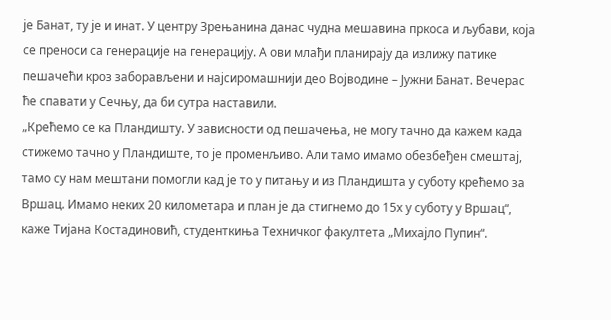је Банат, ту је и инат. У центру Зрењанина данас чудна мешавина пркоса и љубави, која се преноси са генерације на генерацију. А ови млађи планирају да излижу патике пешачећи кроз заборављени и најсиромашнији део Војводине – Јужни Банат. Вечерас ће спавати у Сечњу, да би сутра наставили.
„Крећемо се ка Пландишту. У зависности од пешачења, не могу тачно да кажем када стижемо тачно у Пландиште, то је променљиво. Али тамо имамо обезбеђен смештај, тамо су нам мештани помогли кад је то у питању и из Пландишта у суботу крећемо за Вршац. Имамо неких 20 километара и план је да стигнемо до 15х у суботу у Вршац“, каже Тијана Костадиновић, студенткиња Техничког факултета „Михајло Пупин“.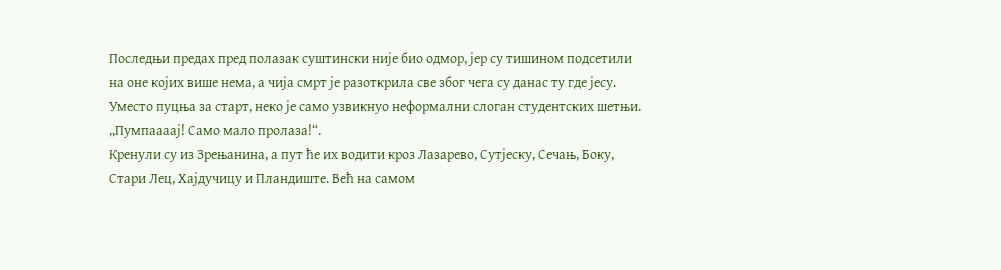Последњи предах пред полазак суштински није био одмор, јер су тишином подсетили на оне којих више нема, а чија смрт је разоткрила све због чега су данас ту где јесу. Уместо пуцња за старт, неко је само узвикнуо неформални слоган студентских шетњи.
„Пумпаааај! Само мало пролаза!“.
Кренули су из Зрењанина, а пут ће их водити кроз Лазарево, Сутјеску, Сечањ, Боку, Стари Лец, Хајдучицу и Пландиште. Већ на самом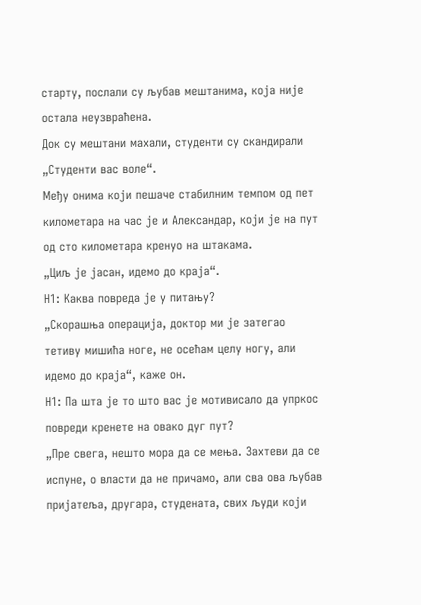старту, послали су љубав мештанима, која није остала неузвраћена.
Док су мештани махали, студенти су скандирали „Студенти вас воле“.
Међу онима који пешаче стабилним темпом од пет километара на час је и Александар, који је на пут од сто километара кренуо на штакама.
„Циљ је јасан, идемо до краја“.
Н1: Каква повреда је у питању?
„Скорашња операција, доктор ми је затегао тетиву мишића ноге, не осећам целу ногу, али идемо до краја“, каже он.
Н1: Па шта је то што вас је мотивисало да упркос повреди кренете на овако дуг пут?
„Пре свега, нешто мора да се мења. Захтеви да се испуне, о власти да не причамо, али сва ова љубав пријатеља, другара, студената, свих људи који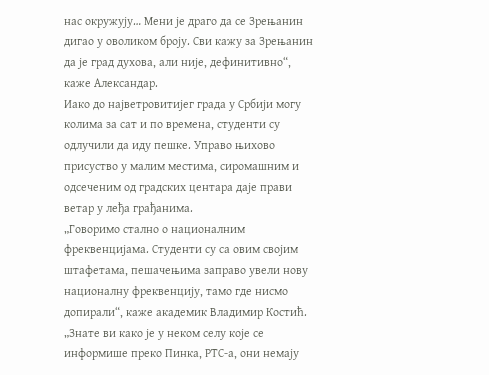нас окружују… Мени је драго да се Зрењанин дигао у оволиком броју. Сви кажу за Зрењанин да је град духова, али није, дефинитивно“, каже Александар.
Иако до најветровитијег града у Србији могу колима за сат и по времена, студенти су одлучили да иду пешке. Управо њихово присуство у малим местима, сиромашним и одсеченим од градских центара даје прави ветар у леђа грађанима.
„Говоримо стално о националним фреквенцијама. Студенти су са овим својим штафетама, пешачењима заправо увели нову националну фреквенцију, тамо где нисмо допирали“, каже академик Владимир Костић.
„Знате ви како је у неком селу које се информише преко Пинка, РТС-а, они немају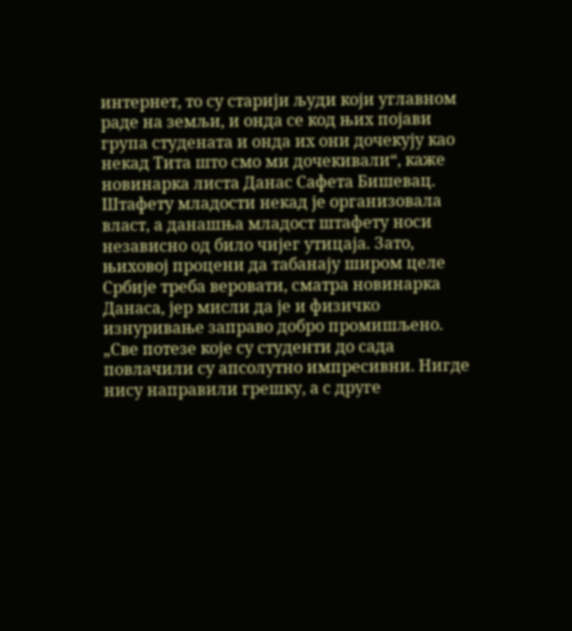интернет, то су старији људи који углавном раде на земљи, и онда се код њих појави група студената и онда их они дочекују као некад Тита што смо ми дочекивали“, каже новинарка листа Данас Сафета Бишевац.
Штафету младости некад је организовала власт, а данашња младост штафету носи независно од било чијег утицаја. Зато, њиховој процени да табанају широм целе Србије треба веровати, сматра новинарка Данаса, јер мисли да је и физичко изнуривање заправо добро промишљено.
„Све потезе које су студенти до сада повлачили су апсолутно импресивни. Нигде нису направили грешку, а с друге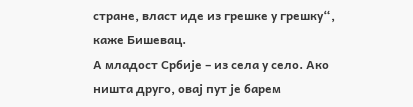стране, власт иде из грешке у грешку“, каже Бишевац.
А младост Србије – из села у село. Ако ништа друго, овај пут је барем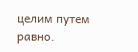целим путем равно.